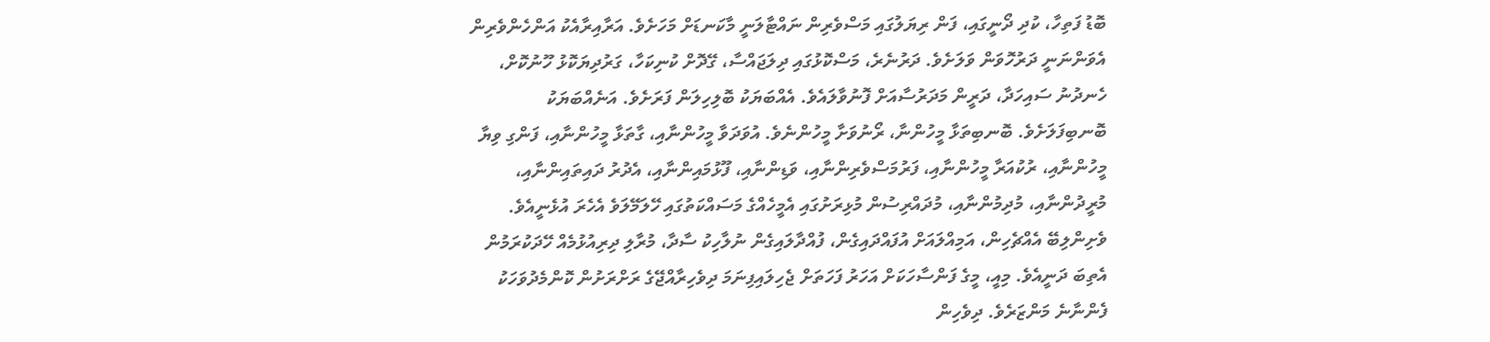ބޮޑު ފަތިހާ، ކުދި ދޯނީގައި، ފަން ރިޔަލުގައި މަސްވެރިން ނައްޓާލަނީ މާކަނޑަށް މަހަށެވެ. އަރާއިރާއެކު އަންހެންވެރިން އެވަންނަނީ ދަރުހޮވަން ވަލަށެވެ. ދަރުނެރެ، މަސްކޮޅުގައި ދިލަޖައްސާ، ގޭދޮށް ކުނިކަހާ، ގަރުދިޔަކޮޅު ހޫނުކޮށް، ހެނދުނު ސައިހަދާ، ދަރީން މަދަރުސާއަށް ފޮނުވާލައެވެ. އެއްބަޔަކު ބޮލިހިލަން ފަރަށެވެ. އަނެއްބަޔަކު ބޮނބިފަލަށެވެ. ބޮނބިތަޅާ މީހުންނާ، ރޯނުވަށާ މީހުންނެވެ. އުވަދަވާ މީހުންނާއި، ގާތަޅާ މީހުންނާއި، ފަންގި ވިޔާ މީހުންނާއި، ރުކުއަރާ މީހުންނާއި، ފަރުމަސްވެރިންނާއި، ވަޑިންނާއި، ފޫޅުމައިންނާއި، އެދުރު ދައިތައިންނާއި، މުރީދުންނާއި، މުދިމުންނާއި، މުދައްރިސުން މުޅިރަށުގައި އެމީހެއްގެ މަސައްކަތުގައި ހޭލަމޭލަވެ އެހެރަ އުޅެނީއެވެ. ވެށިންލިބޭ އެއްޗެހިން، އަމިއްލައަށް އުފައްދައިގެން، ފުއްދާލައިގެން ނުލާހިކު ސާދާ، މުރާލި ދިރިއުޅުމެއް ހޭދަކުރަމުން އެތިބަ ދަނީއެވެ. މިއީ، މީގެ ފަންސާހަކަށް އަހަރު ފަހަތަށް ޖެހިލައިފިނަމަ ދިވެހިރާއްޖޭގެ ރަށްރަށުން ކޮންމެދުވަހަކު ފެންނާނެ މަންޒަރެވެ. ދިވެހިން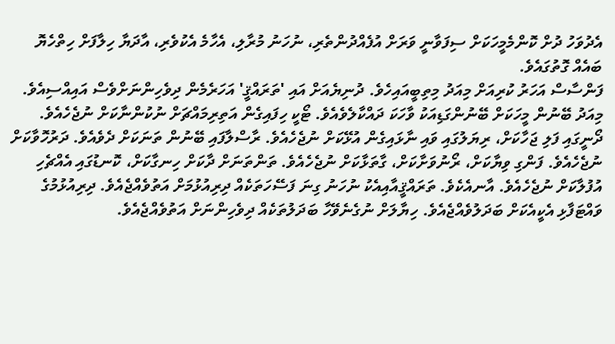އެދުވަހު ދުށް ކޮންމެމީހަކަށް ސިފަވާނީ ވަރަށް އުފެއްދުންތެރި، ނުހަނު މުރާލި، އެހާމެ އެކުވެރި، އާދަޔާ ހިލާފަށް ހިތްހެޔޮ ބައެއް ގޮތުގައެވެ.
ފަންސާސް އަހަރު ކުރިއަށް މިއަދު މިތިބީއައިހެވެ. ދުނިޔެއަށް އައި 'ތަރައްޤީ' އަހަރެމެން ދިވެހިންނަށްވެސް އައިއްސިއެވެ. މިއަދު ބޭނުން މީހަކަށް ބޭނުންގަޑިއަކު ވާހަކަ ދައްކާލެވެއެވެ. ޓޯކީ ހިފައިގެން އަތިރިމައްޗަށް ނުކުންނާކަށް ނުޖެހެއެވެ. ދޯނީގައި ފަލި ޖަހާކަށް، ރިޔަލުގައި ވައި ނާޅައިގެން އުޅޭކަށް ނުޖެހެއެވެ. ރާސްލާފައި ބޭނުން ތަނަކަށް ދެވެއެވެ. ދަރުހޮވާކަށް ނުޖެހެއެވެ. ފަންގި ވިޔާކަށް، ރޯނުވަށާކަށް، ގާތަޅާކަށް ނުޖެހެއެވެ. ތަންތަނަށް ދާކަށް ހިނގާކަށް، ކޮނޑުގައި އެއްޗެހި އުފުލާކަށް ނުޖެހެއެވެ. އާނއެކެވެ. ތަރައްޤީއާއިއެކު ނުހަނު ގިނަ ފަސޭހަތަކެއް ދިރިއުޅުމަށް އަތުވެއްޖެއެވެ. ދިރިއުޅުމުގެ ވައްޓަފާޅި އެކީއެކަށް ބަދަލުވެއްޖެއެވެ. ހިޔާލަށް ނުގެނެވޭހާ ބަދަލުތަކެއް ދިވެހިންނަށް އަތުވެއްޖެއެވެ.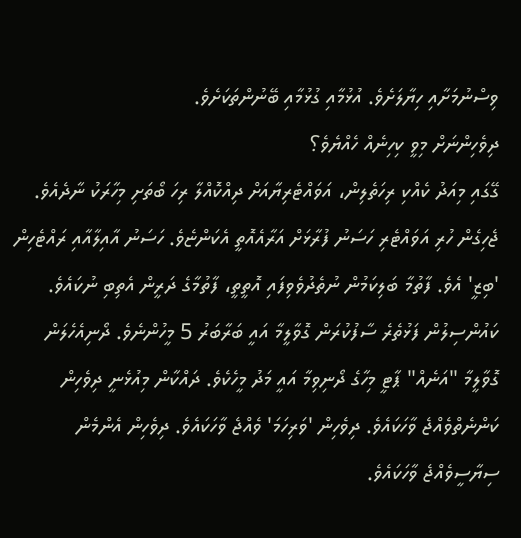ވިސްނުމަށާއި ހިޔާލަށެވެ. އުޅުމާއި ގުޅުމާއި ބޭނުންތަކަށެވެ.
ދިވެހިންނަށް މިވީ ކިހިނެއް ހެއްޔެވެ؟
ގޭގައި މިއަދު ކެއްކި ރިހަތެލިން، އަވައްޓެރިޔާއަށް ދިއްކޮއްލާ ރިހަ ބޯތަށި މިހާރަކު ނާދެއެވެ. ޖެހިގެން ހުރި އަވައްޓެރި ހަސަނު ފުރާޅަށް އަރާއެއޮތީ އެކަންޏެވެ. ހަސަނު އާއިލާއާއި ރައްޓެހިން 'ބިޒީ' އެވެ. ފާތުމާ ބަލިކަމުން ނުތެދުވެވިފައި އޮތީތީ، ފާތުމާގެ ދަރީން އެތިބި ނުކައެވެ. ކައުންސިލުން ފަޅުތެރެ ސާފުކުރަން ގޮވާލީމާ އައީ ބަރާބަރު 5 މީހުންނެވެ. ދޯނިއެހެލަން ގޮވާލީމާ "އަނެއް" ޕާޓީ މިހާގެ ދޯނިވިމާ އައީ މަދު މީހެކެވެ. ދައްކާން މިއުޅެނީ ދިވެހިން ކަންނެތްވެއްޖެ ވާހަކައެވެ. ދިވެހިން 'ވަރިހަމަ' ވެއްޖެ ވާހަކައެވެ. ދިވެހިން އެންމެން ސިޔާސީވެއްޖެ ވާހަކައެވެ.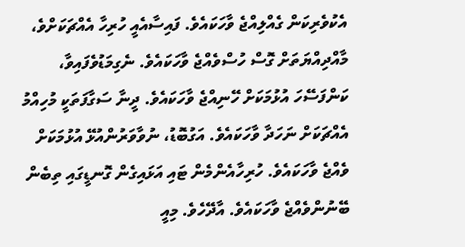އެކުވެރިކަން ގެއްލިއްޖެ ވާހަކައެވެ. ފައިސާއެއީ ހުރިހާ އެއްޗަކަށްވެ، މާއްދިއްޔަތަށް ގޮސް ހުސްވެއްޖެ ވާހަކައެވެ. ނެގިމަޑުވެފައިވާ، ކަންފަސޭހަ އުޅުމަކަށް ހޭނިއްޖެ ވާހަކައެވެ. ދީނާ ސަގާފަތަކީ މުހިއްމު އެއްޗަކަށް ނަހަދާ ވާހަކައެވެ. އަގުބޮޑު، ނުވާވަރުންއުޅޭ އުޅުމަކަށް ވެއްޖެ ވާހަކައެވެ. ހުރިހާއެންމެން ޓައި އަޅައިގެން ގޮނޑީގައި ތިބެން ބޭނުންވެއްޖެ ވާހަކައެވެ. އާދޭހެވެ. މިއީ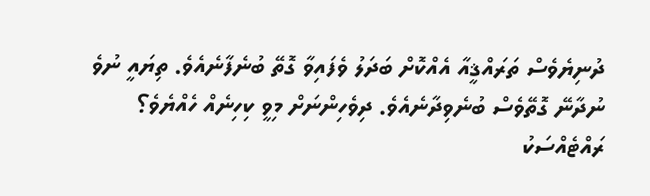ދުނިޔެވެސް ތަރައްޤީއާ އެއްކޮށް ބަދަލު ވެފައިވާ ގޮތޭ ބުނެފާނެއެވެ. ތިޔައީ ނުވެ ނުދާނޭ ގޮތޭވެސް ބުނެވިދާނެއެވެ. ދިވެހިންނަށް މިވީ ކިހިނެއް ހެއްޔެވެ؟
ރައްޓެއްސަކު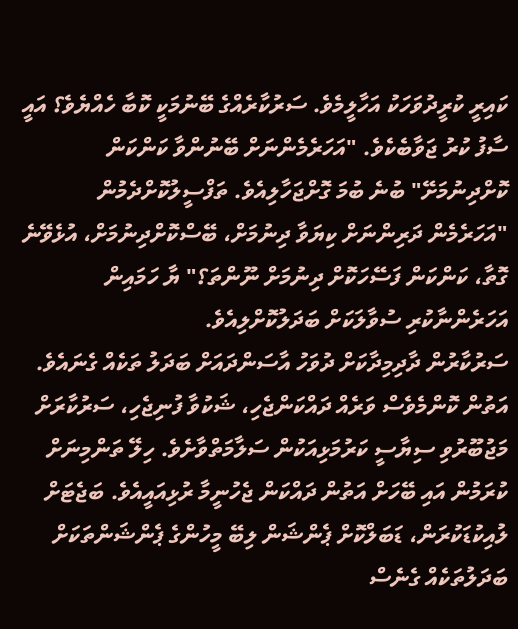ކައިރީ ކުރީދުވަހަކު އަހާލީމެވެ. ސަރުކާރެއްގެ ބޭނުމަކީ ކޮބާ ހެއްޔެވެ؟ އައީ ސާފު ކުރު ޖަވާބެކެވެ. "އަހަރެމެންނަށް ބޭނުންވާ ކަންކަން ކޮށްދިނުމަށޭ" ބުނެ ބުމަ ގޮށްޖަހާލިއެވެ. ތަފްސީލުކޮށްދެމުން "އަހަރެމެން ދަރިންނަށް ކިޔަވާ ދިނުމަށް، ބޭސްކޮށްދިނުމަށް، އުޅެވޭނެ ގޮތާ، ކަންކަން ފަސޭހަކޮށް ދިނުމަށް ނޫންތަ؟" ޔާ ހަމައިން އަހަރެންނާކުރި ސުވާލަކަށް ބަދަލުކޮށްލިއެވެ.
ސަރުކާރުން ދާދިމިދާކަށް ދުވަހު އާސަންދައަށް ބަދަލު ތަކެއް ގެނައެވެ. އަތުން ކޮންމެވެސް ވަރެއް ދައްކަންޖެހި، ޝަކުވާ ފުނިޖެހި، ސަރުކާރަށް މަޖުބޫރުވި ސިޔާސީ ކަރުމަޅިއަކުން ސަލާމަތްވާށެވެ. ހިލޭ ތަންމިނަށް ކުރަމުން އައި ބޭހަށް އަތުން ދައްކަން ޖެހުނީމާ ރުޅިއައީއެވެ. ބަޖެޓަށް ލުއިކުޑަކުރަން، ޑަބަލްކޮށް ޕެންޝަން ލިބޭ މީހުންގެ ޕެންޝަންތަކަށް ބަދަލުތަކެއް ގެނެސް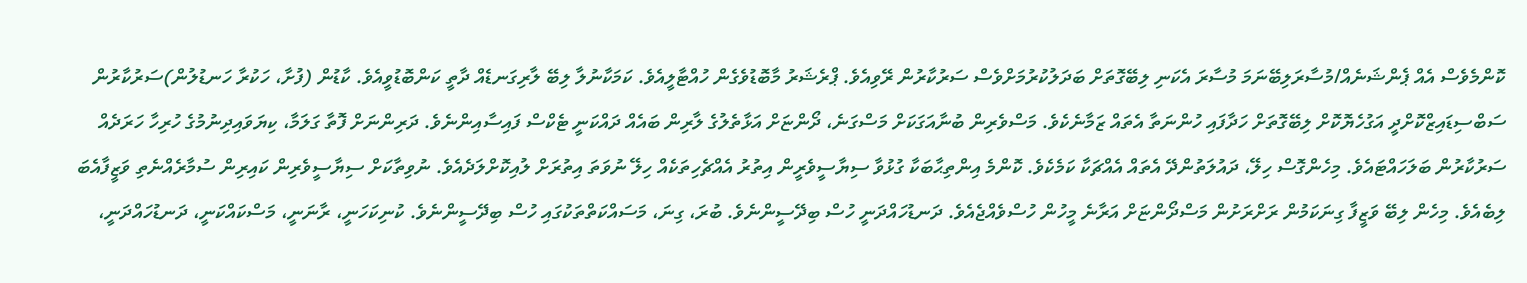ކޮންމެވެސް އެއް ޕެންޝަނެއް/މުސާރަލިބޭނަމަ މުސާރަ އެކަނި ލިބޭގޮތަށް ބަދަލުކުރުމަށްވެސް ސަރުކާރުން ރޭވިއެވެ. ޕްރެޝަރު މާބޮޑުވެގެން ހުއްޓާލީއެވެ. ކަމަކާނުލާ ލިބޭ ލާރިގަނޑެއް ދާތީ ކަންބޮޑުވީއެވެ. ކާޑުން (ފުށާ، ހަކުރާ ހަނޑުލުން)ސަރުކާރުން ސަބްސިޑައިޒްކޮށްދީ އަގުހެޔޮކޮށް ލިބޭގޮތަށް ހަދާފައި ހުންނަތާ އެތައް ޒަމާނެކެވެ. މަސްވެރިން ބުނާއަގަކަށް މަސްގަނެ، ދޯންޏަށް އަޅާތެލުގެ ލާރިން ބައެއް ދައްކަނީ ޓެކްސް ފައިސާއިންނެވެ. ދަރިންނަށް ފޮތާ ގަލަމާ، ކިޔަވައިދިނުމުގެ ހުރިހާ ހަރަދެއް ސަރުކާރުން ބަލަހައްޓައެވެ. މިހެންގޮސް ހިލޭ، ދައުލަތުންދޭ އެތައް އެއްޗަކާ ކަމެކެވެ. ކޮންމެ އިންތިޙާބަކާ ގުޅުވާ ސިޔާސީވެރީން އިތުރު އެއްޗެހިތަކެއް ހިލޭ ނުވަތަ އިތުރަށް ލުއިކޮށްލަދެއެވެ. ނުވިތާކަށް ސިޔާސީވެރިން ކައިރިން ސުމާރެއްނެތި ވަޒީފާއެބަ ލިބެއެވެ. މިހެން ލިބޭ ވަޒީފާ ގިނަކަމުން ރަށްރަށުން މަސްދޯންޏަށް އަރާނެ މީހުން ހުސްވެއްޖެއެވެ. ދަނޑުހައްދަނީ ހުސް ބިދޭސީންނެވެ. ބުރަ، ގިނަ، މަސައްކަތްތަކުގައި ހުސް ބިދޭސީންނެވެ. ކުނިކަހަނީ، ރާނަނީ، މަސްކައްކަނީ، ދަނޑުހައްދަނީ،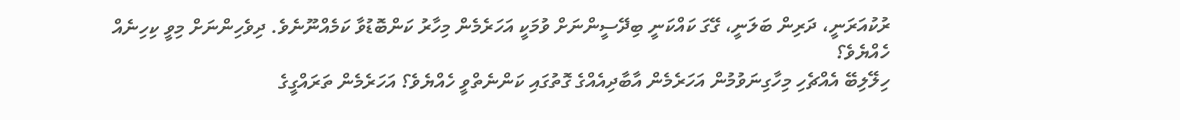ރުކުއަރަނީ، ދަރިން ބަލަނީ، ގޭގަ ކައްކަނީ ބިދޭސީންނަށް ވުމަކީ އަހަރެމެން މިހާރު ކަންބޮޑުވާ ކަމެއްނޫނެވެ. ދިވެހިންނަށް މިވީ ކިހިނެއް ހެއްޔެވެ؟
ހިލޭލިބޭ އެއްޗެހި މިހާގިނަވުމުން އަހަރެމެން އާބާދިއެއްގެ ގޮތުގައި ކަންނެތްވީ ހެއްޔެވެ؟ އަހަރެމެން ތަރައްގީގެ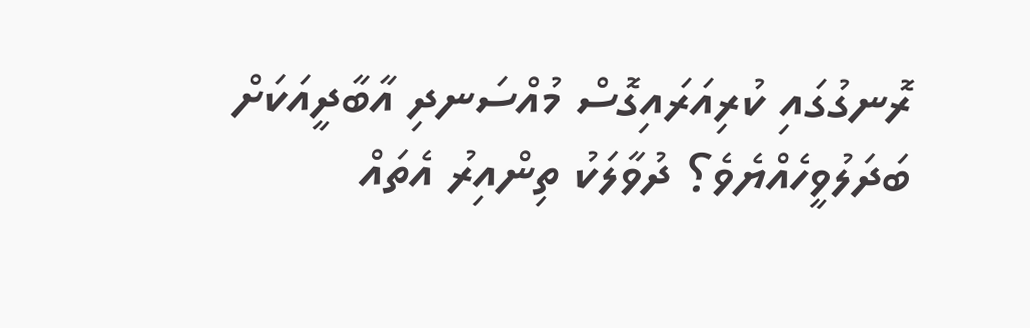ރޮނގުގައި ކުރިއަރައިގޮސް މުއްސަނދި އާބާދީއަކަށް ބަދަލުވީހެއްޔެވެ؟ ދުވާލަކު ތިންއިރު އެތައް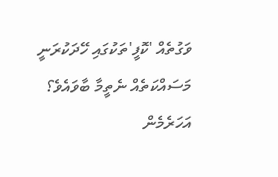ވަގުތެއް 'ކޮފީ'ތަކުގައި ހޭދަކުރަނީ މަސައްކަތެއް ނެތީމާ ބާވައެވެ؟ އަހަރެމެން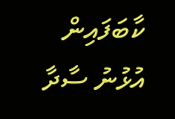ކާބަފައިން އުޅުނު ސާދާ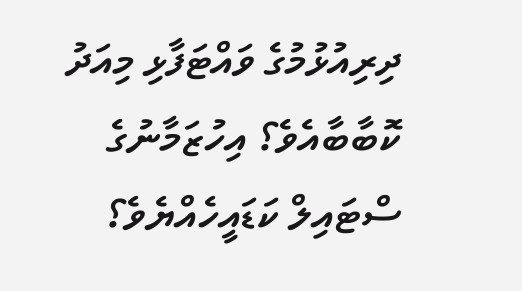ދިރިއުޅުމުގެ ވައްޓަފާޅި މިއަދު ކޮބާބާއެވެ؟ އިހުޒަމާނުގެ ސްޓައިލް ކަޑައީހެއްޔެވެ؟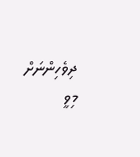ދިވެހިންނަށް މިވީ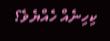ކިހިނެއް ހެއްޔެވެ؟